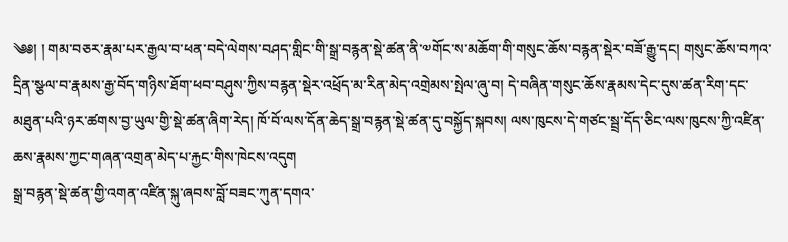༄༅། ། གམ་བཅར་རྣམ་པར་རྒྱལ་བ་ཕན་བདེ་ལེགས་བཤད་གླིང་གི་སྒྲ་བརྙན་སྡེ་ཚན་ནི་༧གོང་ས་མཆོག་གི་གསུང་ཆོས་བརྙན་སྡེར་བཟོ་རྒྱུ་དང། གསུང་ཆོས་བཀའ་དྲིན་སྩལ་བ་རྣམས་རྒྱ་བོད་གཉིས་ཐོག་ཕབ་བཤུས་ཀྱིས་བརྙན་སྡེར་འཕྲོད་མ་རིན་མེད་འགྲེམས་སྤེལ་ཞུ་བ། དེ་བཞིན་གསུང་ཆོས་རྣམས་དེང་དུས་ཚན་རིག་དང་མཐུན་པའི་ཉར་ཚགས་བྱ་ཡུལ་གྱི་སྡེ་ཚན་ཞིག་རེད། ཁོ་བོ་ལས་དོན་ཆེད་སྒྲ་བརྙན་སྡེ་ཚན་དུ་བསྐྱོད་སྐབས། ལས་ཁུངས་དེ་གཙང་སྦྲ་དོད་ཅིང་ལས་ཁུངས་ཀྱི་འཛིན་ཆས་རྣམས་ཀྱང་གཞན་འགྲན་མེད་པ་རྐྱང་གིས་ཁེངས་འདུག
སྒྲ་བརྙན་སྡེ་ཚན་གྱི་འགན་འཛིན་སྐུ་ཞབས་བློ་བཟང་ཀུན་དགའ་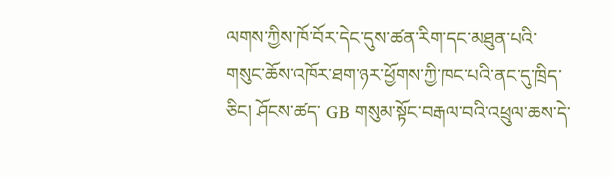ལགས་ཀྱིས་ཁོ་བོར་དེང་དུས་ཚན་རིག་དང་མཐུན་པའི་གསུང་ཆོས་འཁོར་ཐག་ཉར་ཕྱོགས་ཀྱི་ཁང་པའི་ནང་དུ་ཁྲིད་ཅིང། ཤོངས་ཚད་ GB གསུམ་སྟོང་བརྒལ་བའི་འཕྲུལ་ཆས་དེ་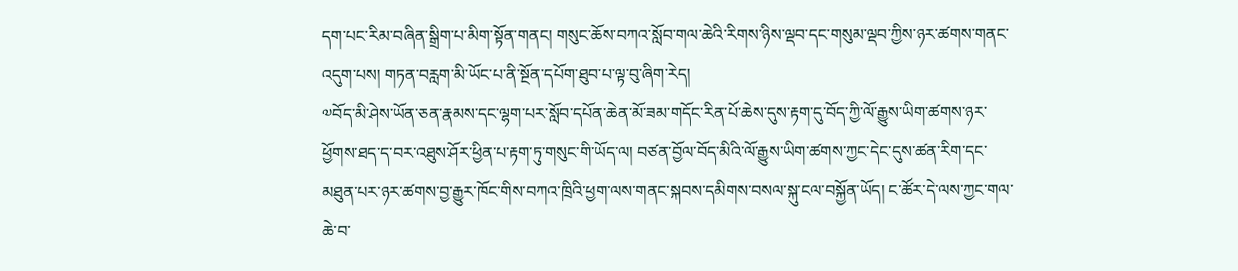དག་པང་རིམ་བཞིན་སྒྲིག་པ་མིག་སྟོན་གནང། གསུང་ཆོས་བཀའ་སློབ་གལ་ཆེའི་རིགས་ཉིས་ལྡབ་དང་གསུམ་ལྡབ་ཀྱིས་ཉར་ཚགས་གནང་འདུག་པས། གཏན་བརླག་མི་ཡོང་པ་ནི་སྔོན་དཔོག་ཐུབ་པ་ལྟ་བུ་ཞིག་རེད།
༧བོད་མི་ཤེས་ཡོན་ཅན་རྣམས་དང་ལྷག་པར་སློབ་དཔོན་ཆེན་མོ་ཟམ་གདོང་རིན་པོ་ཆེས་དུས་རྟག་དུ་བོད་ཀྱི་ལོ་རྒྱུས་ཡིག་ཚགས་ཉར་ཕྱོགས་ཐད་ད་བར་འཐུས་ཤོར་ཕྱིན་པ་རྟག་ཏུ་གསུང་གི་ཡོད་ལ། བཙན་བྱོལ་བོད་མིའི་ལོ་རྒྱུས་ཡིག་ཚགས་ཀྱང་དེང་དུས་ཚན་རིག་དང་མཐུན་པར་ཉར་ཚགས་བྱ་རྒྱུར་ཁོང་གིས་བཀའ་ཁྲིའི་ཕྱག་ལས་གནང་སྐབས་དམིགས་བསལ་སྐུ་ངལ་བསྐྱོན་ཡོད། ང་ཚོར་དེ་ལས་ཀྱང་གལ་ཆེ་བ་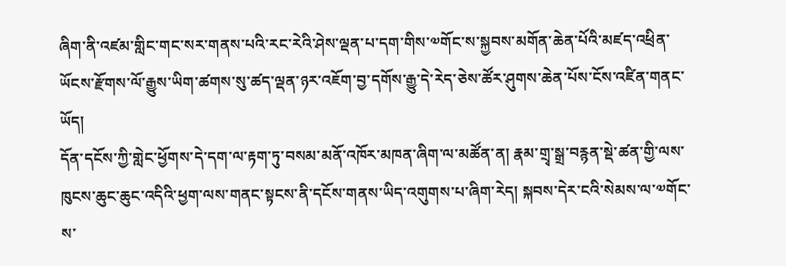ཞིག་ནི་འཛམ་གླིང་གང་སར་གནས་པའི་རང་རེའི་ཤེས་ལྡན་པ་དག་གིས་༧གོང་ས་སྐྱབས་མགོན་ཆེན་པོའི་མཛད་འཕྲིན་ཡོངས་རྫོགས་ལོ་རྒྱུས་ཡིག་ཚགས་སུ་ཚད་ལྡན་ཉར་འཇོག་བྱ་དགོས་རྒྱུ་དེ་རེད་ཅེས་ཚོར་ཤུགས་ཆེན་པོས་ངོས་འཛིན་གནང་ཡོད།
དོན་དངོས་ཀྱི་གླེང་ཕྱོགས་དེ་དག་ལ་རྟག་ཏུ་བསམ་མནོ་འཁོར་མཁན་ཞིག་ལ་མཚོན་ན། རྣམ་གྲྭ་སྒྲ་བརྙན་སྡེ་ཚན་གྱི་ལས་ཁུངས་ཆུང་ཆུང་འདིའི་ཕྱག་ལས་གནང་སྟངས་ནི་དངོས་གནས་ཡིད་འགུགས་པ་ཞིག་རེད། སྐབས་དེར་ངའི་སེམས་ལ་༧གོང་ས་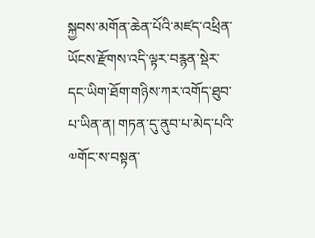སྐྱབས་མགོན་ཆེན་པོའི་མཛད་འཕྲིན་ཡོངས་རྫོགས་འདི་ལྟར་བརྙན་སྡེར་དང་ཡིག་ཐོག་གཉིས་ཀར་འགོད་ཐུབ་པ་ཡིན་ན། གཏན་དུ་ནུབ་པ་མེད་པའི་༧གོང་ས་བསྟན་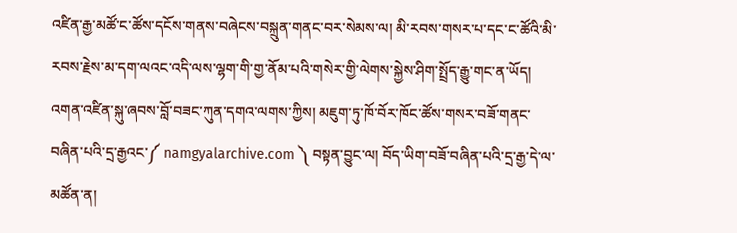འཛིན་རྒྱ་མཚོ་ང་ཚོས་དངོས་གནས་བཞེངས་བསྐྲུན་གནང་བར་སེམས་ལ། མི་རབས་གསར་པ་དང་ང་ཚོའི་མི་རབས་རྗེས་མ་དག་ལའང་འདི་ལས་ལྷག་གི་གྱ་ནོམ་པའི་གསེར་གྱི་ལེགས་སྐྱེས་ཤིག་སྤྲོད་རྒྱུ་གང་ན་ཡོད།
འགན་འཛིན་སྐུ་ཞབས་བློ་བཟང་ཀུན་དགའ་ལགས་ཀྱིས། མཇུག་ཏུ་ཁོ་བོར་ཁོང་ཚོས་གསར་བཟོ་གནང་བཞིན་པའི་དྲ་རྒྱའང་༼ namgyalarchive.com ༽ བསྟན་བྱུང་ལ། བོད་ཡིག་བཟོ་བཞིན་པའི་དྲ་རྒྱ་དེ་ལ་མཚོན་ན།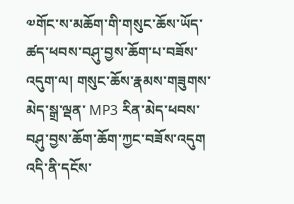༧གོང་ས་མཆོག་གི་གསུང་ཆོས་ཡོད་ཚད་ཕབས་བཤུ་བྱས་ཆོག་པ་བཟོས་འདུག་ལ། གསུང་ཆོས་རྣམས་གཟུགས་མེད་སྒྲ་ལྡན་ MP3 རིན་མེད་ཕབས་བཤུ་བྱས་ཆོག་ཆོག་ཀྱང་བཟོས་འདུག འདི་ནི་དངོས་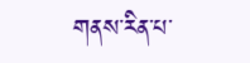གནས་རིན་པ་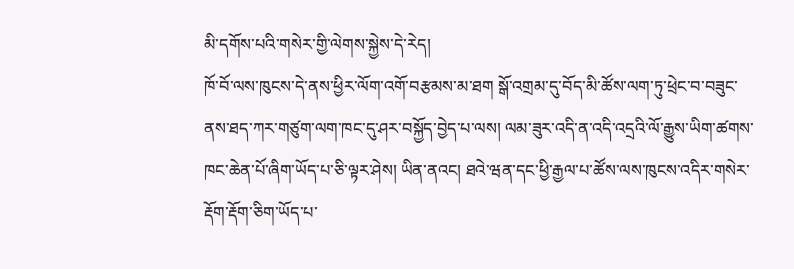མི་དགོས་པའི་གསེར་གྱི་ལེགས་སྐྱེས་དེ་རེད།
ཁོ་བོ་ལས་ཁུངས་དེ་ནས་ཕྱིར་ལོག་འགོ་བརྩམས་མ་ཐག སྒོ་འགྲམ་དུ་བོད་མི་ཚོས་ལག་ཏུ་ཕྲེང་བ་བཟུང་ནས་ཐད་ཀར་གཙུག་ལག་ཁང་དུ་ཤར་བསྐྱོད་བྱེད་པ་ལས། ལམ་ཟུར་འདི་ན་འདི་འདྲའི་ལོ་རྒྱུས་ཡིག་ཚགས་ཁང་ཆེན་པོ་ཞིག་ཡོད་པ་ཅི་ལྟར་ཤེས། ཡིན་ནའང། ཐའེ་ཝན་དང་ཕྱི་རྒྱལ་པ་ཚོས་ལས་ཁུངས་འདིར་གསེར་རྡོག་རྡོག་ཅིག་ཡོད་པ་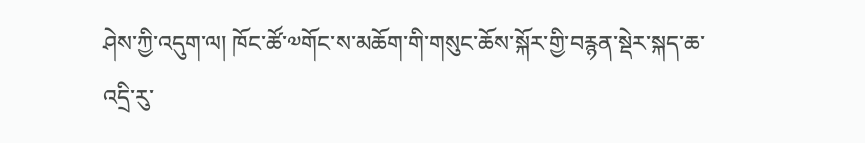ཤེས་ཀྱི་འདུག་ལ། ཁོང་ཚོ་༧གོང་ས་མཆོག་གི་གསུང་ཆོས་སྐོར་གྱི་བརྙན་སྡེར་སྐད་ཆ་འདྲི་རུ་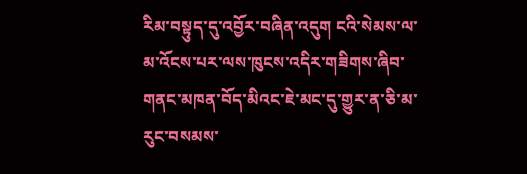རིམ་བསྟུད་དུ་འབྱོར་བཞིན་འདུག ངའི་སེམས་ལ་མ་འོངས་པར་ལས་ཁུངས་འདིར་གཟིགས་ཞིབ་གནང་མཁན་བོད་མིའང་ཇེ་མང་དུ་གྱུར་ན་ཅི་མ་རུང་བསམས་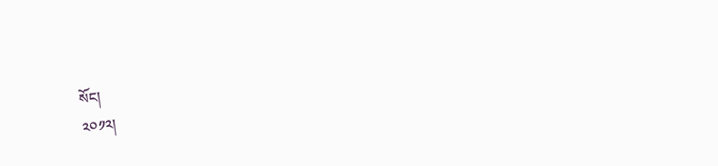སོང།
༢༠༡༢།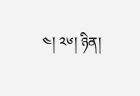༤། ༢༦། ཉིན།